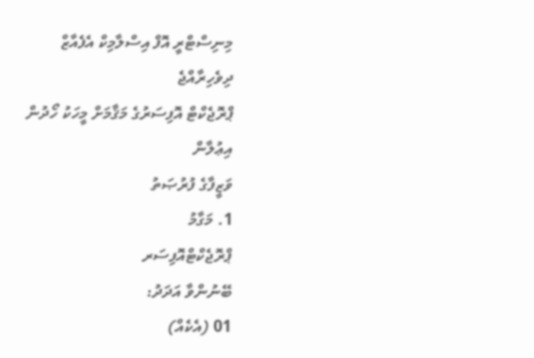މިނިސްޓްރީ އޮފް އިސްލާމިކް އެފެއާޒް
ދިވެހިރާއްޖެ
ޕްރޮޖެކްޓް އޮފިސަރުގެ މަޤާމަށް މީހަކު ހޯދުން
އިޢުލާން
ވަޒީފާގެ ފުރުޞަތު
1. މަގާމު
ޕްރޮޖެކްޓްއޮފިސަރ
ބޭނުންވާ އަދަދު:
01 (އެކެއް)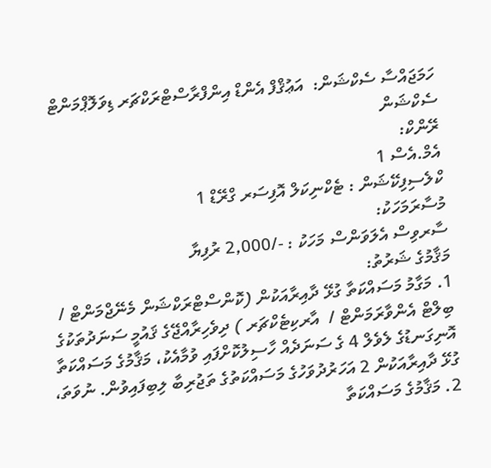ހަމަޖައްސާ ސެކްޝަން:  އަޢުޤްފް އެންޑް އިންފްރާސްޓްރަކްޗަރ ޑިވަލޮޕްމަންޓް ސެކްޝަން
ރޭންކް:
އެމް.އެސް 1
ކްލެސިފިކޭޝަން : ޓެކްނިކަލް އޮފިސަރ ގްރޭޑް 1
މުސާރަމަހަކު:
ސާރވިސް އެލަވަންސް މަހަކު : -/2,000 ރުފިޔާ
މަޤާމުގެ ޝަރުތު:
1. މަގާމު މަސައްކަތާ ގުޅޭ ދާއިރާއަކުން (ކޮންސްޓްރަކްޝަން މެނޭޖްމަންޓް / ބިލްޓް އެންވާރަމަންޓް /  އާރކިޓެކްޗަރ ) ދިވެހިރާއްޖޭގެ ޤައުމީ ސަނަދުތަކުގެ އޮނިގަނޑުގެ ލެވެލް 4 ގެ ސަނަދެއް ހާސިލުކޮށްފައި ވުމާއެކު، މަޤާމުގެ މަސައްކަތާ ގުޅޭ ދާއިރާއަކުން 2 އަހަރުދުވަހުގެ މަސައްކަތުގެ ތަޖުރިބާ ލިބިފައިވުން. ނުވަތަ،
2. މަޤާމުގެ މަސައްކަތާ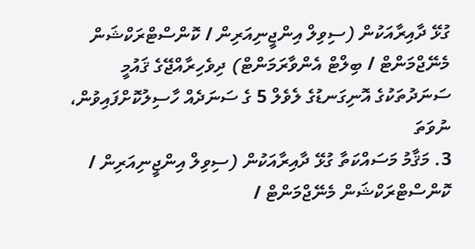ގުޅޭ ދާއިރާއަކުން (ސިވިލް އިންޖީނިއަރިން / ކޮންސްޓްރަކްޝަން މެނޭޖްމަންޓް / ބިލްޓް އެންވާރަމަންޓް) ދިވެހިރާއްޖޭގެ ޤައުމީ ސަނަދުތަކުގެ އޮނިގަނޑުގެ ލެވެލް 5 ގެ ސަނަދެއް ހާސިލުކޮށްފައިވުން، ނުވަތަ
3. މަޤާމު މަސައްކަތާ ގުޅޭ ދާއިރާއަކުން (ސިވިލް އިންޖީނިއަރިން / ކޮންސްޓްރަކްޝަން މެނޭޖްމަންޓް /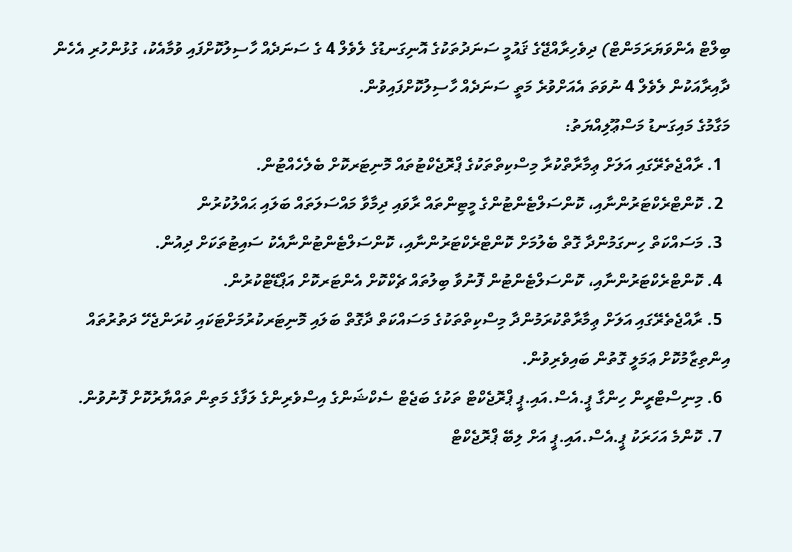ބިލްޓް އެންވަޔަރަމަންޓް) ދިވެހިރާއްޖޭގެ ޤައުމީ ސަނަދުތަކުގެ އޮނިގަނޑުގެ ލެވެލް 4 ގެ ސަނަދެއް ހާސިލުކޮށްފައި ވުމާއެކު، ގުޅުންހުރި އެހެން ދާއިރާއަކުން ލެވެލް 4 ނުވަތަ އެއަށްވުރެ މަތީ ސަނަދެއް ހާސިލުކޮށްފައިވުން.
މަގާމުގެ މައިގަނޑު މަސްޢޫލިއްޔަތު:
  1. ރާއްޖެތެރޭގައި އަލަށް ޢިމާރާތްކުރާ މިސްކިތްތަކުގެ ޕްރޮޖެކްޓުތައް މޮނިޓަރކޮށް ބެލެހެއްޓުން.
  2. ކޮންޓްރެކްޓަރުންނާއި، ކޮންސަލްޓެންޓުންގެ މީޓިންތައް ރާވައި ދިމާވާ މައްސަލަތައް ބަލައި ޙައްލުކުރުން
  3. މަސައްކަތް ހިނގަމުންދާ ގޮތް ބެލުމަށް ކޮންޓްރެކްޓަރުންނާއި، ކޮންސަލްޓެންޓުންނާއެކު ސައިޓުތަކަށް ދިއުން.
  4. ކޮންޓްރެކްޓަރުންނާއި، ކޮންސަލްޓެންޓުން ފޮނުވާ ބިލުތައް ޗެކްކޮށް އެންޓަރކޮށް އަޕްޑޭޓްކުރުން.
  5. ރާއްޖެތެރޭގައި އަލަށް ޢިމާރާތްކުރަމުންދާ މިސްކިތްތަކުގެ މަސައްކަތް ދާގޮތް ބަލައި މޮނިޓަރކުރުމަށްޓަކައި ކުރަންޖެހޭ ދަތުރުތައް އިންތިޒާމުކޮށް ޢަމަލީ ގޮތުން ބައިވެރިވުން.
  6. މިނިސްޓްރީން ހިންގާ ޕީ.އެސް.އައި.ޕީ ޕްރޮޖެކްޓް ތަކުގެ ބަޖެޓް ސެކްޝަންގެ އިސްވެރިންގެ ލަފާގެ މަތިން ތައްޔާރުކޮށް ފޮނުވުން.
  7. ކޮންމެ އަހަރަކު ޕީ.އެސް.އައި.ޕީ އަށް ލިބޭ ޕްރޮޖެކްޓް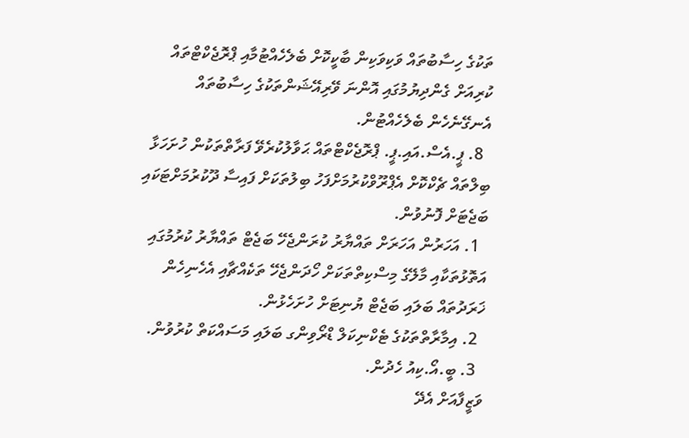ތަކުގެ ހިސާބުތައް ވަކިވަކިން ބާކީކޮށް ބެލެހެއްޓުމާއި ޕްރޮޖެކްޓްތައް ކުރިއަށް ގެންދިޔުމުގައި އޮންނަ ވޭރިއޭޝަންތަކުގެ ހިސާބުތައް އެނގޭނެހެން ބެލެހެއްޓުން.
  8. ޕީ.އެސް.އައި.ޕީ. ޕްރޮޖެކްޓްތައް ޙަވާލުކުރެވޭ ފަރާތްތަކުން ހުށަހަޅާ ބިލްތައް ޗެކްކޮށް އެޕްރޫވްކުރުމަށްފަހު ބިލުތަކަށް ފައިސާ ދޫކުރުމަށްޓަކައި ބަޖެޓަށް ފޮނުވުން.
  1. އަހަރުން އަހަރަށް ތައްޔާރު ކުރަންޖެހޭ ބަޖެޓް ތައްޔާރު ކުރުމުގައި އަތޮޅުތަކާއި މާލޭގެ މިސްކިތްތަކަށް ހޯދަންޖެހޭ ތަކެއްޗާއި އެހެނިހެން ޚަރަދުތައް ބަލައި ބަޖެޓް ޔުނިޓަށް ހުށަހެޅުން.
  2. އިމާރާތްތަކުގެ ޓެކްނިކަލް ޑްރޯވިންގ ބަލައި މަސައްކަތް ކުރުވުން.
  3. ބީ.އޯ.ކިއު ހެދުން.
ވަޒީފާއަށް އެދޭ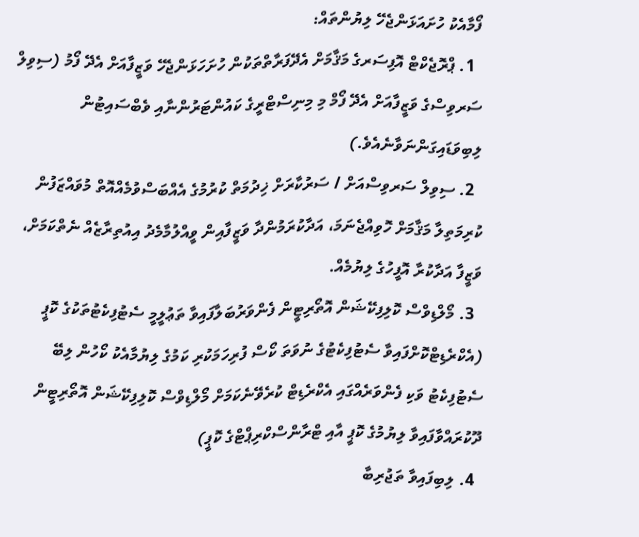ފޯމާއެކު ހުށައަޅަންޖެހޭ ލިޔުންތައް:
  1. ޕްރޮޖެކްޓް އޮފިސަރގެ މަޤާމަށް އެދޭފަރާތްތަކުން ހުށަހަޅަންޖެހޭ ވަޒީފާއަށް އެދޭ ފޯމު (ސިވިލް ސަރވިސްގެ ވަޒީފާއަށް އެދޭ ފޯމް މި މިނިސްޓްރީގެ ކައުންޓަރުންނާއި ވެބްސައިޓުން ލިބިވަޑައިގަންނަވާނެއެވެ.)
  2. ސިވިލް ސަރވިސްއަށް / ސަރުކާރަށް ޚިދުމަތް ކުރުމުގެ އެއްބަސްވުމެއްއޮތް މުވައްޒަފުން ކުރިމަތިލާ މަޤާމަށް ހޮވިއްޖެނަމަ، އަދާކުރަމުންދާ ވަޒީފާއިން ވީއްލުމާމެދު އިއުތިރާޒެއް ނެތްކަމަށް، ވަޒީފާ އަދާކުރާ އޮފީހުގެ ލިޔުމެއް.
  3. މޯލްޑިވްސް ކޮލިފިކޭޝަން އޮތޯރިޓީން ފެންވަރުބަލާފައިވާ ތަޢުލީމީ ސެޓުފިކެޓުތަކުގެ ކޮޕީ (އެކްރެޑިޓްކޮށްފައިވާ ސެޓުފިކެޓުގެ ނުވަތަ ކޯސް ފުރިހަމަކުރި ކަމުގެ ލިޔުމާއެކު ކޯހުން ލިބޭ ސެޓުފިކެޓު ވަކި ފެންވަރެއްގައި އެކްރެޑިޓް ކުރެވޭނެކަމަށް މޯލްޑިވްސް ކޮލިފިކޭޝަން އޮތޯރިޓީން ދޫކުރައްވާފައިވާ ލިޔުމުގެ ކޮޕީ އާއި ޓްރާންސްކްރިޕްޓްގެ ކޮޕީ)
  4. ލިބިފައިވާ ތަޖުރިބާ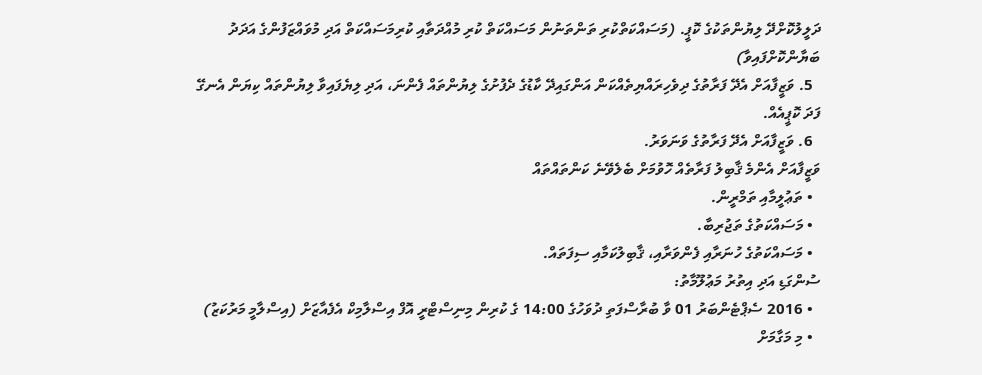ދަލީލުކޮށްދޭ ލިޔުންތަކުގެ ކޮޕީ. (މަސައްކަތްކުރި ތަންތަނުން މަސައްކަތް ކުރި މުއްދަތާއި ކުރިމަސައްކަތް އަދި މުވައްޒަފުންގެ އަދަދު ބަޔާންކޮށްފައިވާ)
  5. ވަޒީފާއަށް އެދޭ ފަރާތުގެ ދިވެހިރައްޔިތެއްކަން އަންގައިދޭ ކާޑުގެ ދެފުށުގެ ލިޔުންތައް ފެންނަ، އަދި ލިޔެފައިވާ ލިޔުންތައް ކިޔަން އެނގޭ ފަދަ ކޮޕީއެއް.
  6. ވަޒީފާއަށް އެދޭ ފަރާތުގެ ވަނަވަރު.
ވަޒީފާއަށް އެންމެ ޤާބިލު ފަރާތެއް ހޮވުމަށް ބެލެވޭނެ ކަންތައްތައް
  • ތަޢުލީމާއި ތަމްރީން.
  • މަސައްކަތުގެ ތަޖުރިބާ.
  • މަސައްކަތުގެ ހުނަރާއި ފެންވަރާއި، ޤާބިލުކަމާއި ސިފަތައް.
ސުންގަޑި އަދި އިތުރު މަޢުލޫމާތު:
  • 2016 ސެޕްޓެންބަރު 01 ވާ ބުރާސްފަތި ދުވަހުގެ 14:00 ގެ ކުރިން މިނިސްޓްރީ އޮފް އިސްލާމިކް އެފެއާޒަށް (އިސްލާމީ މަރުކަޒު)
  • މި މަގާމަށް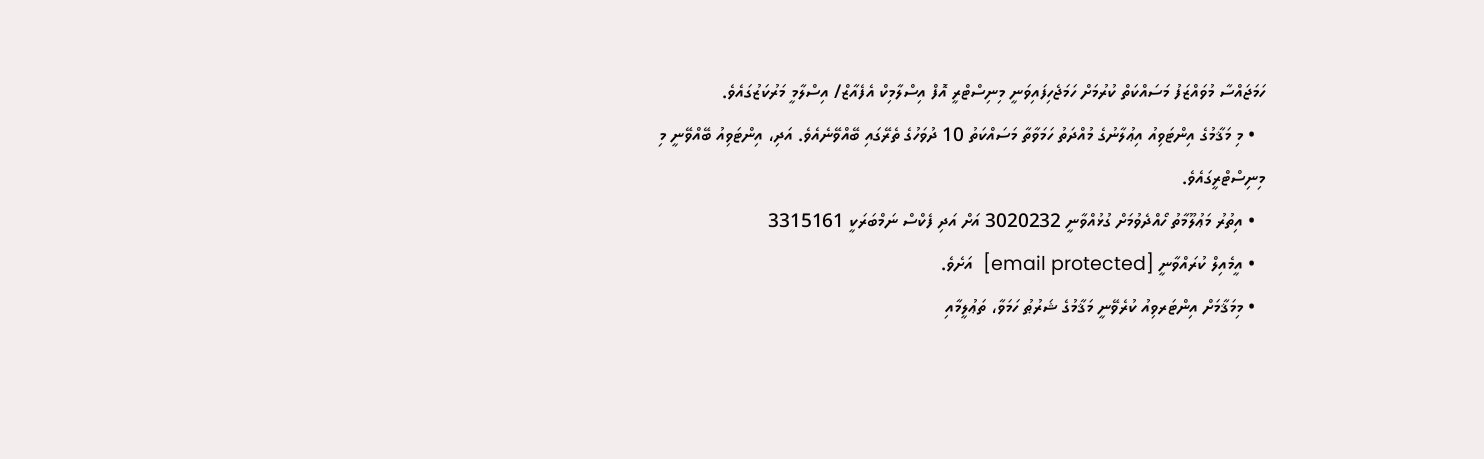ހަމަޖައްސާ މުވައްޒަފު މަސައްކަތް ކުރުމަށް ހަމަޖެހިފައިވަނީ މިނިސްޓްރީ އޮފް އިސްލާމިކް އެފެއާޒް/ އިސްލާމީ މަރުކަޒުގައެވެ.
  • މި މަޤާމުގެ އިންޓަވިއު އިޢުލާނުގެ މުއްދަތު ހަމަވާތާ މަސައްކަތު 10 ދުވަހުގެ ތެރޭގައި ބޭއްވޭނެއެވެ. އަދި، އިންޓަވިއު ބޭއްވޭނީ މި މިނިސްޓްރީގައެވެ.
  • އިތުރު މަޢުލޫމާތު ހޯއްދެވުމަށް ގުޅުއްވާނީ 3020232 އަށް އަދި ފެކްސް ނަމްބަރަކީ 3315161
  • އީމެއިލް ކުރައްވާނީ [email protected]  އަށެވެ.
  • މިމަޤާމަށް އިންޓަރވިއު ކުރެވޭނީ މަޤާމުގެ ޝަރުޠު ހަމަވާ، ތަޢުލީމާއި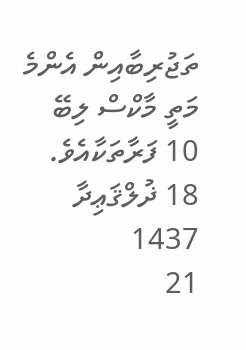ތަޖުރިބާއިން އެންމެ މަތީ މާކްސް ލިބޭ 10 ފަރާތަކާއެވެ.
18 ޛުލްޤަޢިދާ 1437
21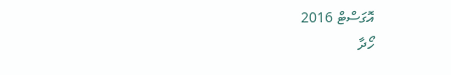އޮގަސްޓް 2016
ހޯދާ